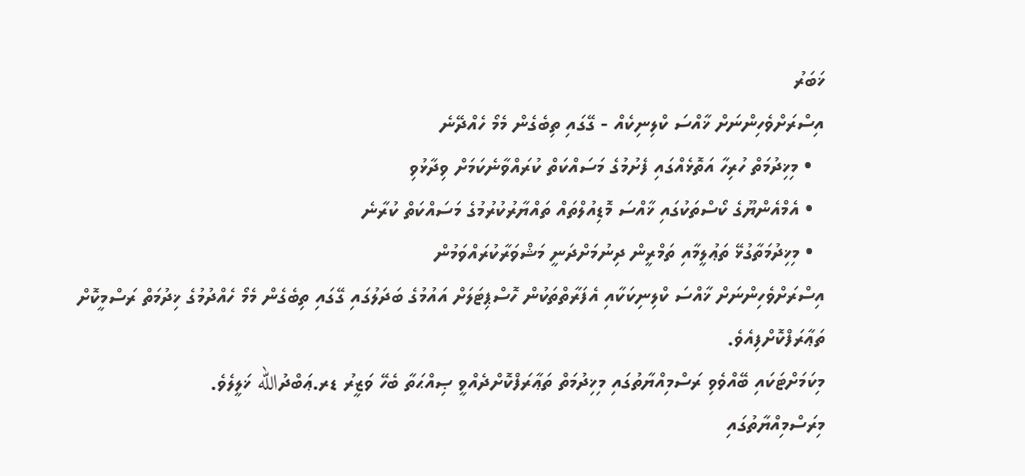ޚަބަރު
އިސްރަށްވެހިންނަށް ޚާއްސަ ކްލިނިކެއް - ގޭގައި ތިބެގެން މެމޯ ހެއްދޭނެ
  • މިޚިދުމަތް ހުރިހާ އަތޮޅެއްގައި ފެށުމުގެ މަސައްކަތް ކުރައްވާނެކަމަށް ވިދާޅުވި
  • އެމްއެންޔޫގެ ކޯސްތަކުގައި ޚާއްސަ މޮޑިއުލްތައް ތައްޔާރުކުރުމުގެ މަސައްކަތް ކުރާނެ
  • މިޚިދުމަތާގުޅޭ ތަޢުލީމާއި ތަމްރީން ދިނުމަށްދަނީ މަޝްވަރާކުރައްވަމުން
އިސްރަށްވެހިންނަށް ޚާއްސަ ކްލިނިކަކާއި އެފަރާތްތަކުން ހޮސްޕިޓަލަށް އައުމުގެ ބަދަލުގައި ގޭގައި ތިބެގެން މެމޯ ހެއްދުމުގެ ޚިދުމަތް ރަސްމީކޮށް ތަޢާރަފްކޮށްފިއެވެ.
މިކަމަށްޓަކައި ބޭއްވެވި ރަސްމިއްޔާތުގައި މިޚިދުމަތް ތަޢާރަފްކޮށްދެއްވީ ޞިއްޙަތާ ބެހޭ ވަޒީރު ޑރ.ޢަބްދުالله ޚަލީލެވެ.
މިރަސްމިއްޔާތުގައި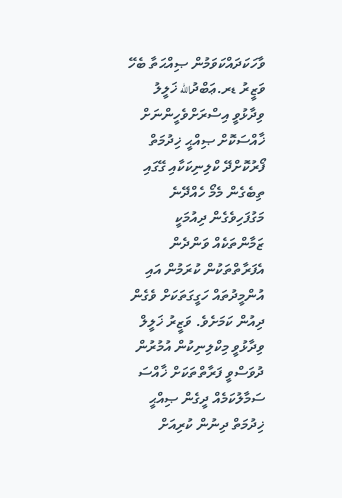ވާހަކަދައްކަވަމުން ޞިއްޙަތާ ބެހޭ ވަޒީރު ޑރ.ޢަބްދުالله ޚަލީލު ވިދާޅުވީ އިސްރަށްވެހީންނަށް ޚާއްސަކޮށް ޞިއްޙީ ޚިދުމަތް ފޯރުކޮށްދޭ ކްލިނިކަކާއި ގޭގައި ތިބެގެން މެމޯ ހެއްދޭނެ މަގުފަހިވެގެން ދިއުމަކީ ޒަމާންތަކެއް ވަންދެން އެފަރާތްތަކުން ކުރަމުން އައި އުންމީދުތައް ހަގީގަތަކަށް ވެގެން ދިއުން ކަމަށެވެ. ވަޒީރު ޚަލީލް ވިދާޅުވީ މިކްލިނިކުން އުމުރުން ދުވަސްވީ ފަރާތްތަކަށް ޚާއްސަ ސަމާލުކަމެއް ދީގެން ޞިއްޙީ ޚިދުމަތް ދިނުން ކުރިއަށް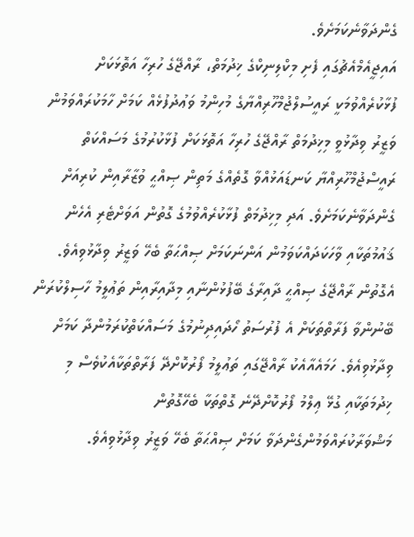ގެންދަވާނެކަމަށެވެ.
އައިޖީއެމްއެޗުގައި ފެށި މިކްލިނިކްގެ ޚިދުމަތް، ރާއްޖޭގެ ހުރިހާ އަތޮޅަކަށް ފުޅާކުރެއްވުމަކީ ރައީސުލްޖުމްހޫރިއްޔާގެ މުހިންމު ވަޢުދުފުޅެއް ކަމަށް ހާމަކުރައްވަމުން ވަޒީރު ވިދާޅުވީ މިޚިދުމަތް ރާއްޖޭގެ ހުރިހާ އަތޮޅަކަށް ފުޅާކުރުމުގެ މަސައްކަތް ރައީސްޖުމްހޫރިއްޔާ ކަނޑައަޅުއްވާ ގޮތެއްގެ މަތިން ޞިއްޙީ ވުޒާރާއިން ކުރިއަށް ގެންދަވާނެކަމަށެވެ. އަދި މިޚިދުމަތް ފުޅާކުރެއްވުމުގެ ގޮތުން އަވަށްޓެރި އެހެން ޤައުމުތަކާއި ވާހަކަދައްކަވަމުން އަންނަކަމަށް ޞިއްޙަތާ ބެހޭ ވަޒީރު ވިދާޅުވިއެވެ.
އެގޮތުން ރާއްޖޭގެ ޞިއްޙީ ދާއިރާގެ ބޭފުޅުންނާއި މިދާއިރާއިން ތަޢުލީމު ހާސިލްކުރަން ބޭނުންވާ ފަރާތްތަކަށް އެ ފުރުސަތު ހޯދައިދިނުމުގެ މަސައްކަތްކުރަމުންދާ ކަމަށް ވިދާޅުވިއެވެ. ހަމައެއާއެކު ރާއްޖޭގައި ތަޢުލީމު ފޯރުކޮށްދޭ ފަރާތްތަކާއެކުވެސް މި ޚިދުމަތަކާއި ގުޅޭ ޢިލްމު ފޯރުކޮށްދޭނެ ގޮތްތަކާ ބެހޭގޮތުން މަޝްވަރާކުރައްވަމުންގެންދަވާ ކަމަށް ޞިއްޙަތާ ބެހޭ ވަޒީރު ވިދާޅުވިއެވެ.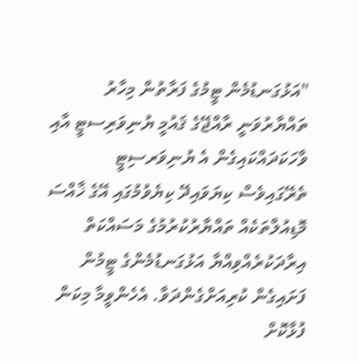"އަޅުގަނޑުމެން ޓީމުގެ ފަރާތުން މިހާރު ތައްޔާރުވަނީ ރާއްޖޭގެ ޤައުމީ ޔުނިވަރިސޓީ އާއި ވާހަކަދައްކައިގެން އެ ޔުނިވަރސިޓީ ތެރޭގައިވެސް ކިޔަވައިދޭ ކިޔެވުމުގައި އޭގެ ޚާއްސަ މޮޑިއުލްތަކެއް ތައްޔާރުކުރުމުގެ މަސައްކަތް އިރާދަކުރެއްވިއްޔާ އަޅުގަނޑުމެންގެ ޓީމުން ފަށައިގެން ކުރިއަށްގެންދަވާ. އެހެންވީމާ މިކަން ފުޅާކޮށް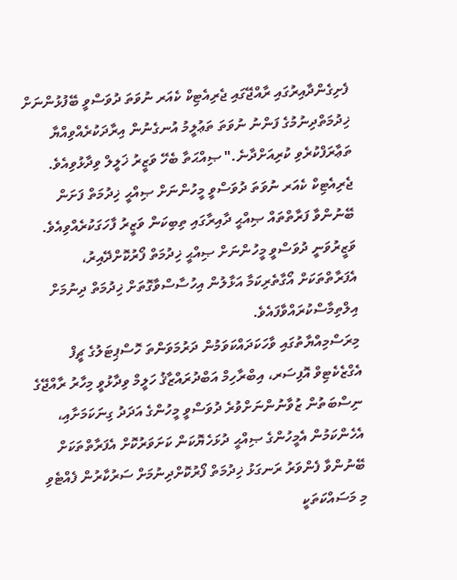ފެށިގެންދާއިރުގައި ރާއްޖޭގައި ޖެރިއެޓިކް ކެއަރ ނުވަތަ ދުވަސްވީ ބޭފުޅުންނަށް ޚިދުމަތްދިނުމުގެ ފަންނު ނުވަތަ ތަޢުލީމު އުނގެނުން އިރާދަކުރެއްވިއްޔާ ތަޢާރަފްކުރެވި ކުރިއަށްދާނެ." ޞިއްޙަތާ ބެހޭ ވަޒީރު ޚަލީލް ވިދާޅުވިއެވެ.
ޖެރިއެޓިކް ކެއަރ ނުވަތަ ދުވަސްވީ މީހުންނަށް ޞިއްޙީ ޚިދުމަތް ފަށަން ބޭނުންވާ ފަރާތްތައް ޞިއްޙީ ދާއިރާގައި ތިބިކަން ވަޒީރު ފާހަގަކުރެއްވިއެވެ. ވަޒީރުވަނީ ދުވަސްވީ މީހުންނަށް ޞިއްޙީ ޚިދުމަތް ފޯރުކޮށްދޭއިރު، އެފަރާތްތަކަށް އޯގާތެރިކަމާ އަޅާލުން އިހުސާސްވާގޮތަށް ޚިދުމަތް ދިނުމަށް އިލްތިމާސްކުރައްވާފައެވެ.
މިރަސްމިއްޔާތުގައި ވާހަކަދައްކަވަމުން ދަރުމަވަންތަ ހޮސްޕިޓަލުގެ ޗީފް އެގްޒެކެޓިވް އޮފިސަރ، އިބްރާހިމް އަބްދުރައްޒާޤު ހަލީމް ވިދާޅުވީ މިހާރު ރާއްޖޭގެ ނިސްބަތުން ޒުވާނުންނަށްވުރެ ދުވަސްވީ މީހުންގެ އަދަދު ގިނަކަމަށާއި، އެހެންކަމުން އެމީހުންގެ ޞިއްޙީ ދުޅަހެޔޮކަން ކަށަވަރުކޮށް އެފަރާތްތަކަށް ބޭނުންވާ ފެންވަރު ރަނގަޅު ޚިދުމަތް ފޯރުކޮށްދިނުމަށް ސަރުކާރުން ފެއްޓެވި މި މަސައްކަތަކީ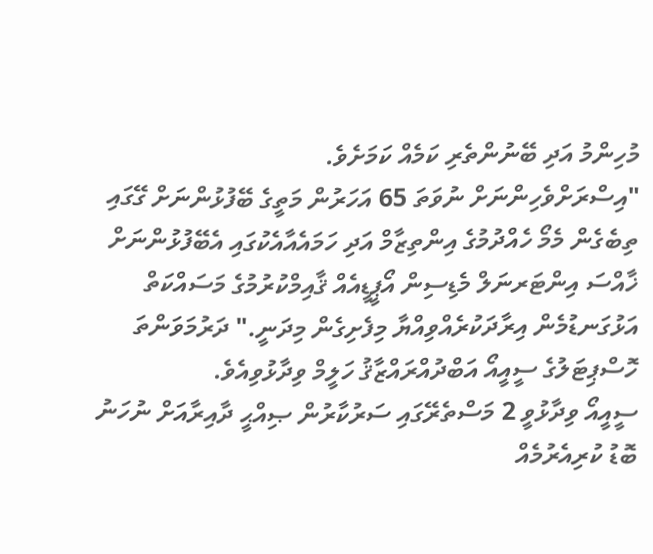މުހިންމު އަދި ބޭނުންތެރި ކަމެއް ކަމަށެވެ.
"އިސްރަށްވެހިންނަށް ނުވަތަ 65 އަހަރުން މަތީގެ ބޭފުޅުންނަށް ގޭގައި ތިބެގެން މެމޯ ހެއްދުމުގެ އިންތިޒާމް އަދި ހަމައެއާއެކުގައި އެބޭފުޅުންނަށް ޚާއްސަ އިންޓަރނަލް މެޑިސިން އޯޕީޑީއެއް ޤާއިމްކުރުމުގެ މަސައްކަތް އަޅުގަނޑުމެން އިރާދަކުރެއްވިއްޔާ މިފެށިގެން މިދަނީ." ދަރުމަވަންތަ ހޮސްޕިޓަލުގެ ސީއީއޯ އަބްދުއްރައްޒާޤު ހަލީމް ވިދާޅުވިއެވެ.
ސީއީއޯ ވިދާޅުވީ 2 މަސްތެރޭގައި ސަރުކާރުން ޞިއްޙީ ދާއިރާއަށް ނުހަނު ބޮޑު ކުރިއެރުމެއް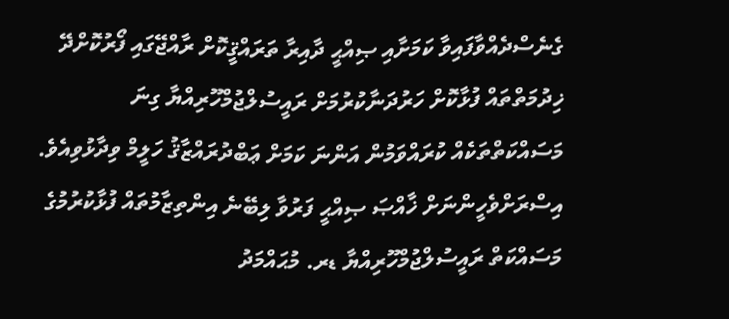ގެނެސްދެއްވާފައިވާ ކަމަށާއި ޞިއްޙީ ދާއިރާ ތަރައްޤީކޮށް ރާއްޖޭގައި ފޯރުކޮށްދޭ ޚިދުމަތްތައް ފުޅާކޮށް ހަރުދަނާކުރުމަށް ރައީސުލްޖުމްހޫރިއްޔާ ގިނަ މަސައްކަތްތަކެއް ކުރައްވަމުން އަންނަ ކަމަށް ޢަބްދުރައްޒާޤު ހަލީމް ވިދާޅުވިއެވެ.
އިސްރަށްވެހީންނަށް ޚާއްޞަ ޞިއްޙީ ފަރުވާ ލިބޭނެ އިންތިޒާމުތައް ފުޅާކުރުމުގެ މަސައްކަތް ރައީސުލްޖުމްހޫރިއްޔާ ޑރ. މުޙައްމަދު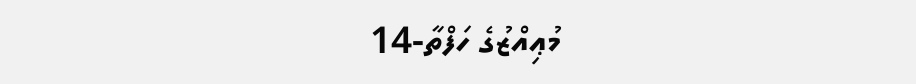މުޢިއްޒުގެ ހަފްތާ-14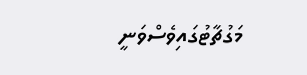މަގުޗާޓުގައިވެސްވަނީ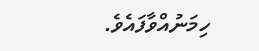ހިމަނުއްވާފައެވެ.